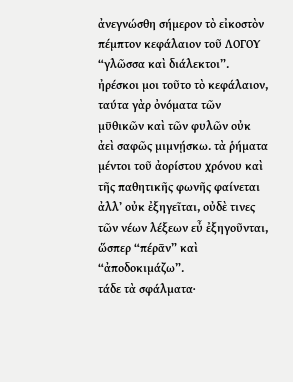ἀνεγνώσθη σήμερον τὸ εἰκοστὸν πέμπτον κεφάλαιον τοῦ ΛΟΓΟΥ “γλῶσσα καὶ διάλεκτοι”. ἠρέσκοι μοι τοῦτο τὸ κεφάλαιον, ταύτα γὰρ ὀνόματα τῶν μῡθικῶν καὶ τῶν φυλῶν οὐκ ἀεὶ σαφῶς μιμνῄσκω. τὰ ῥήματα μέντοι τοῦ ἀορίστου χρόνου καὶ τῆς παθητικῆς φωνῆς φαίνεται ἀλλʼ οὐκ ἐξηγεῖται, οὐδὲ τινες τῶν νέων λέξεων εὖ ἐξηγοῦνται, ὥσπερ “πέρᾱν” καὶ “ἀποδοκιμάζω”.
τάδε τὰ σφάλματα·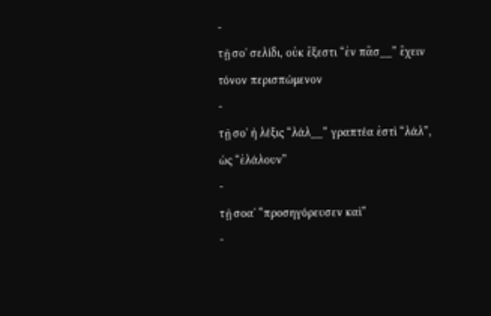-
τῇ σο' σελίδι, οὐκ ἔξεστι “ἐν πᾶσ__” ἔχειν τόνον περισπώμενον
-
τῇ σο' ἡ λέξις “λάλ__” γραπτέα ἐστὶ “λάλ”, ὡς “ἐλάλουν”
-
τῇ σοα' “προσηγόρευσεν καὶ”
-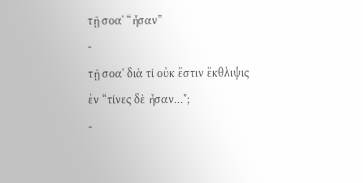τῇ σοα' “ἧσαν”
-
τῇ σοα' διὰ τί οὐκ ἔστιν ἕκθλιψις ἐν “τίνες δὲ ἦσαν…";
-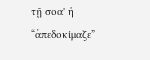τῇ σοα' ἡ “ἀπεδοκίμαζε”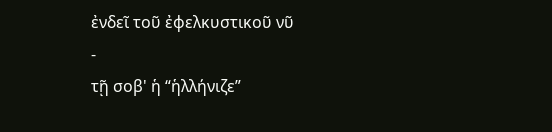ἐνδεῖ τοῦ ἐφελκυστικοῦ νῦ
-
τῇ σοβ' ἡ “ἡλλήνιζε”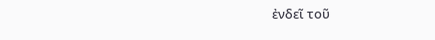ἐνδεῖ τοῦ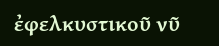ἐφελκυστικοῦ νῦ